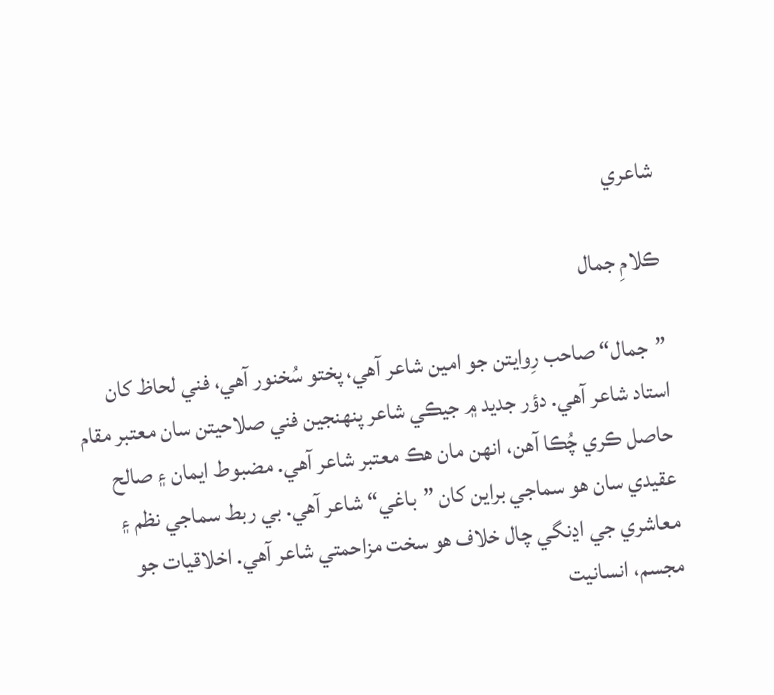شاعري

ڪلامِ جمال

”جمال“ صاحب رِوايتن جو امين شاعر آهي، پختو سُخنور آهي، فني لحاظ کان استاد شاعر آهي. دؤر جديد ۾ جيڪي شاعر پنهنجين فني صلاحيتن سان معتبر مقام حاصل ڪري چُڪا آهن، انهن مان هڪ معتبر شاعر آهي. مضبوط ايمان ۽ صالح عقيدي سان هو سماجي براين کان ”باغي“ شاعر آهي. بي ربط سماجي نظم ۽ معاشري جي اڍنگي چال خلاف هو سخت مزاحمتي شاعر آهي. اخلاقيات جو مجسم، انسانيت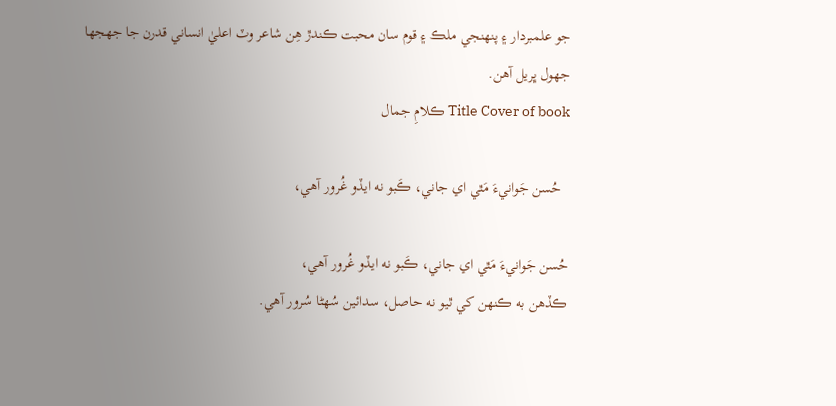جو علمبردار ۽ پنهنجي ملڪ ۽ قوم سان محبت ڪندڙ هِن شاعر وٽ اعليٰ انساني قدرن جا جهجها جهول ڀريل آهن.
Title Cover of book ڪلامِ جمال

  حُسن جَوانيءَ مَٿي اي جاني، ڪَبو نه ايڏو غُرور آهي،

حُسن جَوانيءَ مَٿي اي جاني، ڪَبو نه ايڏو غُرور آهي،
ڪڏهن به ڪنهن کي ٿيو نه حاصل، سدائين سُهڻا سُرور آهي.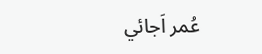عُمر اَجائي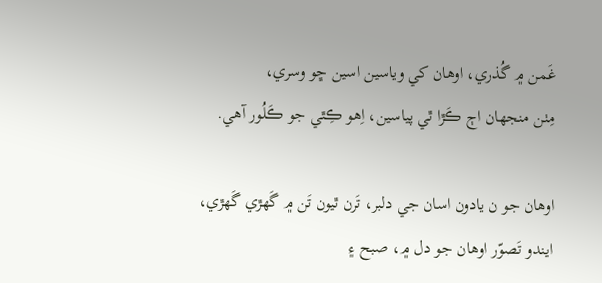غَمن ۾ گُذري، اوهان کي وياسين اسين ڇو وسري،
مِٺن منجهان اڄ ڪَڙا ٿي پياسين، اِهو ڪِٿي جو ڪَلُور آهي.

اوهان جو ن يادون اسان جي دلبر، تَرن ٿيون تَن ۾ گَهڙي گَهڙي،
ايندو تَصوّر اوهان جو دل ۾، صبح ۽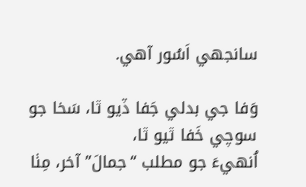سانجهي اَسُور آهي.

وَفا جي بدلي جَفا ڏيو ٿا، سَخا جو سوچي خَفا ٿيو ٿا،
اُنهيءَ جو مطلب “جمالَ” آخر، مِٺا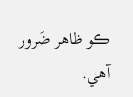ڪو ظاهر ضَرور آهي.